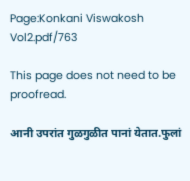Page:Konkani Viswakosh Vol2.pdf/763

This page does not need to be proofread.

आनी उपरांत गुळगुळीत पानां येतात.फुलां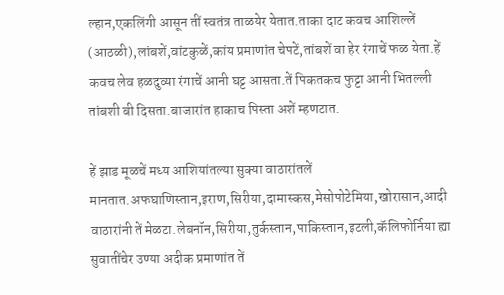ल्हान,एकलिंगी आसून तीं स्वतंत्र ताळयेर येतात.ताका दाट कवच आशिल्लें (आठळी),लांबशें,वांटकुळें,कांय प्रमाणांत चेपटें,तांबशें वा हेर रंगाचें फळ येता.हें कवच लेव हळदुव्या रंगाचें आनी घट्ट आसता.तें पिकतकच फुट्टा आनी भितल्ली तांबशी बी दिसता.बाजारांत हाकाच पिस्ता अशें म्हणटात.

हें झाड मूळचें मध्य आशियांतल्या सुक्या वाठारांतलें मानतात.अफघाणिस्तान,इराण,सिरीया,दामास्कस,मेसोपोटेमिया,खोरासान,आदी वाठारांनी तें मेळटा.लेबनॉन,सिरीया,तुर्कस्तान,पाकिस्तान,इटली,कॅलिफोर्निया ह्या सुवातींचेर उण्या अदीक प्रमाणांत तें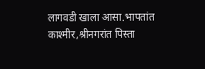लागवडी खाला आसा.भापतांत काश्मीर,श्रीनगरांत पिस्ता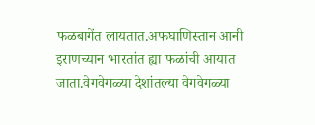फळबागेंत लायतात.अफघाणिस्तान आनी इराणच्यान भारतांत ह्या फळांची आयात जाता.वेगवेगळ्या देशांतल्या वेगवेगळ्या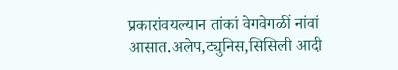प्रकारांवयल्यान तांकां वेगवेगळीं नांवां आसात.अलेप,ट्युनिस,सिसिली आदी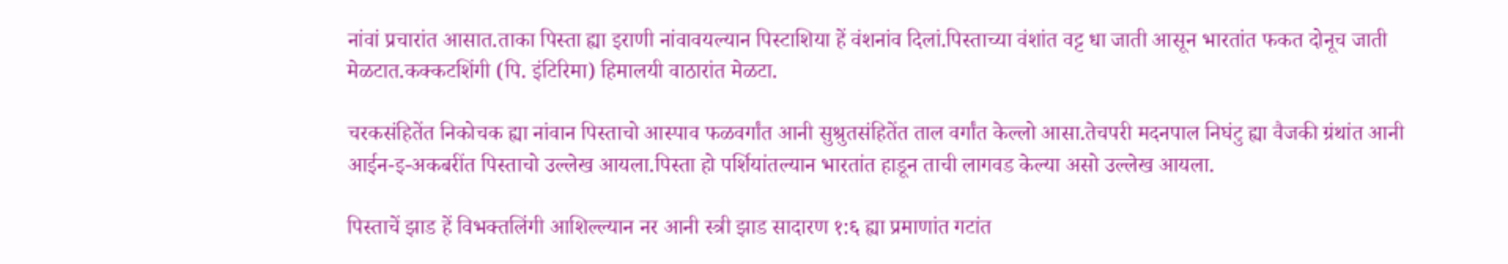नांवां प्रचारांत आसात.ताका पिस्ता ह्या इराणी नांवावयल्यान पिस्टाशिया हें वंशनांव दिलां.पिस्ताच्या वंशांत वट्ट धा जाती आसून भारतांत फकत दोनूच जाती मेळटात.कक्कटशिंगी (पि. इंटिरिमा) हिमालयी वाठारांत मेळटा.

चरकसंहितेंत निकोचक ह्या नांवान पिस्ताचो आस्पाव फळवर्गांत आनी सुश्रुतसंहितेंत ताल वर्गांत केल्लो आसा.तेचपरी मदनपाल निघंटु ह्या वैजकी ग्रंथांत आनी आईन-इ-अकबरींत पिस्ताचो उल्लेख आयला.पिस्ता हो पर्शियांतल्यान भारतांत हाडून ताची लागवड केल्या असो उल्लेख आयला.

पिस्ताचें झाड हें विभक्तलिंगी आशिल्ल्यान नर आनी स्त्री झाड सादारण १:६ ह्या प्रमाणांत गटांत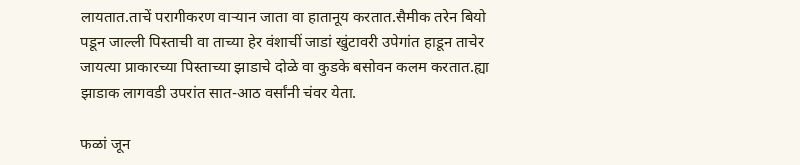लायतात.ताचें परागीकरण वाऱ्यान जाता वा हातानूय करतात.सैमीक तरेन बियो पडून जाल्ली पिस्ताची वा ताच्या हेर वंशाचीं जाडां खुंटावरी उपेगांत हाडून ताचेर जायत्या प्राकारच्या पिस्ताच्या झाडाचे दोळे वा कुडके बसोवन कलम करतात.ह्या झाडाक लागवडी उपरांत सात-आठ वर्सांनी चंवर येता.

फळां जून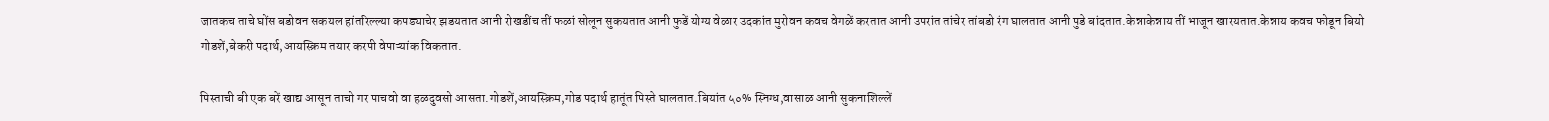जातकच ताचे घोंस बडोवन सकयल हांतरिल्ल्या कपड्याचेर झडयतात आनी रोखडींच तीं फळां सोलून सुकयतात आनी फुडें योग्य वेळार उदकांत मुरोवन कवच वेगळें करतात आनी उपरांत तांचेर तांबडो रंग घालतात आनी पुडे बांदतात.केन्नाकेन्नाय तीं भाजून खारयतात.केन्नाय कवच फोडून बियो गोडशें,बेकरी पदार्थ,आयस्क्रिम तयार करपी वेपाऱ्यांक विकतात.

पिस्ताची बी एक बरें खाद्य आसून ताचो गर पाचवो वा हळदुवसो आसता.गोडशें,आयस्क्रिम,गोड पदार्थ हातूंत पिस्ते घालतात.बियांत ५०% स्निग्ध,वासाळ आनी सुकनाशिल्लें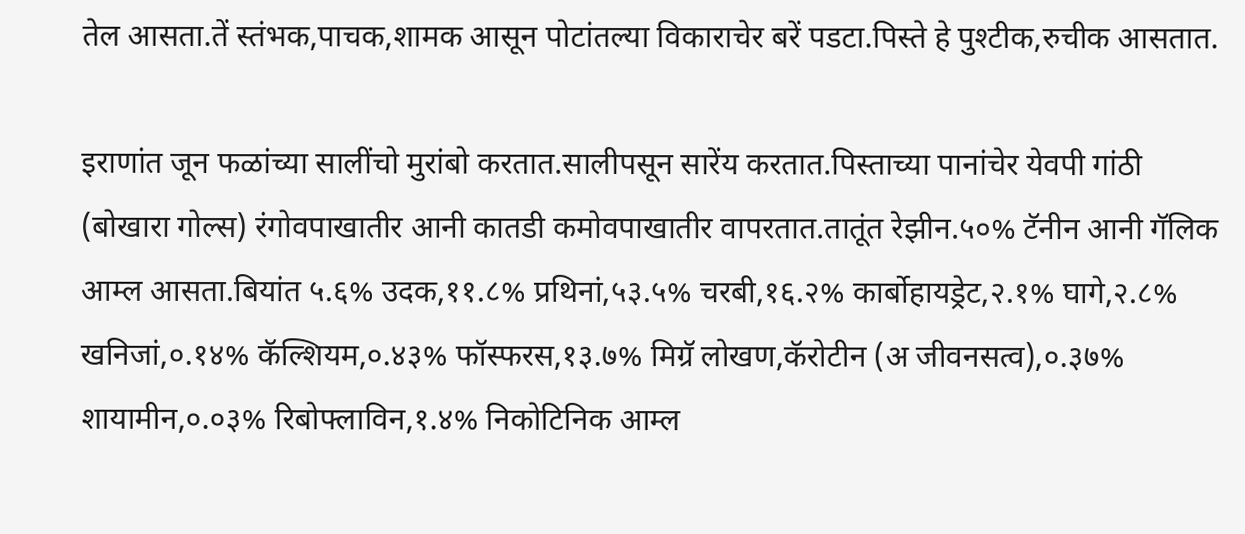तेल आसता.तें स्तंभक,पाचक,शामक आसून पोटांतल्या विकाराचेर बरें पडटा.पिस्ते हे पुश्टीक,रुचीक आसतात.

इराणांत जून फळांच्या सालींचो मुरांबो करतात.सालीपसून सारेंय करतात.पिस्ताच्या पानांचेर येवपी गांठी (बोखारा गोल्स) रंगोवपाखातीर आनी कातडी कमोवपाखातीर वापरतात.तातूंत रेझीन.५०% टॅनीन आनी गॅलिक आम्ल आसता.बियांत ५.६% उदक,११.८% प्रथिनां,५३.५% चरबी,१६.२% कार्बोहायड्रेट,२.१% घागे,२.८% खनिजां,०.१४% कॅल्शियम,०.४३% फॉस्फरस,१३.७% मिग्रॅ लोखण,कॅरोटीन (अ जीवनसत्व),०.३७% शायामीन,०.०३% रिबोफ्लाविन,१.४% निकोटिनिक आम्ल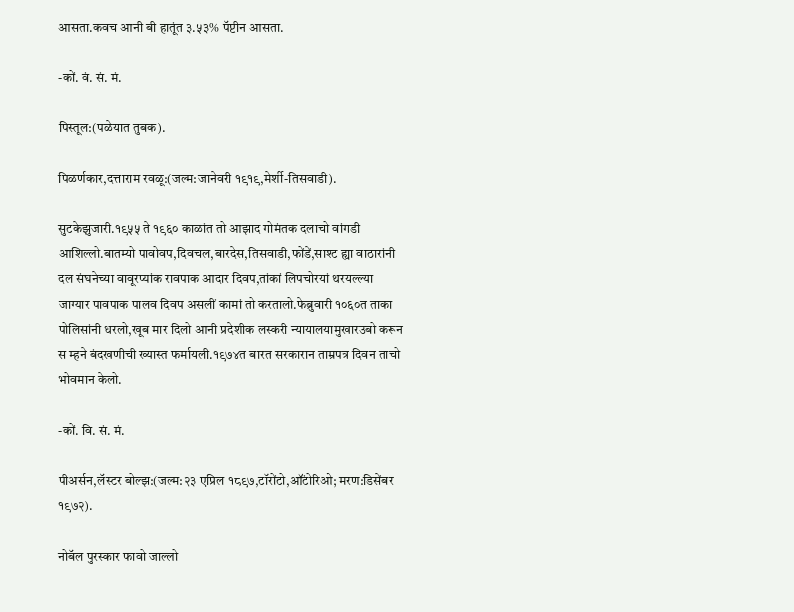आसता.कवच आनी बी हातूंत ३.५३% पॅप्टीन आसता.

-कों. वं. सं. मं.

पिस्तूल:(पळेयात तुबक).

पिळर्णकार,दत्ताराम रवळू:(जल्म:जानेवरी १९१९,मेर्शी-तिसवाडी).

सुटकेझुजारी.१९५५ ते १९६० काळांत तो आझाद गोमंतक दलाचो वांगडी आशिल्लो.बातम्यो पावोवप,दिवचल,बारदेस,तिसवाडी,फोंडें,साश्ट ह्या वाठारांनी दल संघनेच्या वावूरप्यांक रावपाक आदार दिवप,तांकां लिपचोरयां थरयल्ल्या जाग्यार पावपाक पालव दिवप असलीं कामां तो करतालो.फेब्रुवारी १०६०त ताका पोलिसांनी धरलो,खूब मार दिलो आनी प्रदेशीक लस्करी न्यायालयामुखारउबो करून स म्हने बंदखणीची ख्यास्त फर्मायली.१९७४त बारत सरकारान ताम्रपत्र दिवन ताचो भोवमान केलो.

-कों. वि. सं. मं.

पीअर्सन,लॅस्टर बोल्झ:(जल्म:२३ एप्रिल १८९७,टॉरोंटो,ऑंटोरिओ; मरण:डिसेंबर १९७२).

नोबॅल पुरस्कार फावो जाल्लो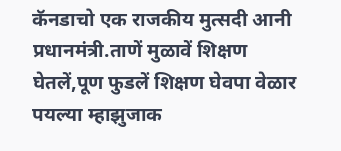कॅनडाचो एक राजकीय मुत्सदी आनी प्रधानमंत्री.ताणें मुळावें शिक्षण घेतलें,पूण फुडलें शिक्षण घेवपा वेळार पयल्या म्हाझुजाक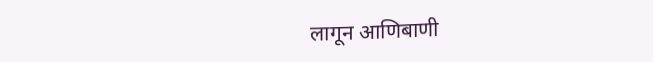लागून आणिबाणी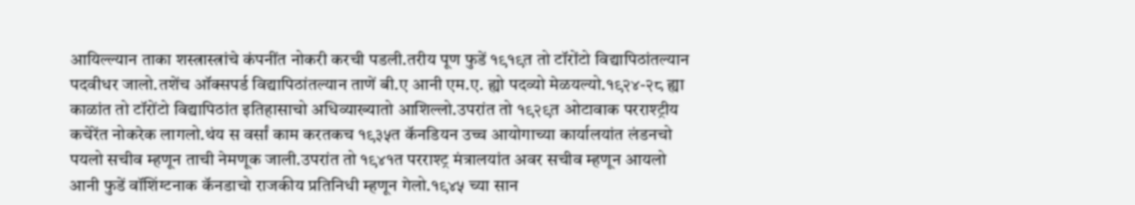आयिल्ल्यान ताका शस्त्रास्त्रांचे कंपनींत नोकरी करची पडली.तरीय पूण फुडें १९१९त तो टॉरोंटो विद्यापिठांतल्यान पदवीधर जालो.तशेंच ऑक्सपर्ड विद्यापिठांतल्यान ताणें बी.ए आनी एम.ए. ह्यो पदव्यो मेळयल्यो.१९२४-२८ ह्या काळांत तो टॉरोंटो विद्यापिठांत इतिहासाचो अधिव्याख्यातो आशिल्लो.उपरांत तो १९२९त ओटावाक परराश्ट्रीय कचेरेंत नोकरेक लागलो.थंय स वर्सां काम करतकच १९३५त कॅनडियन उच्च आयोगाच्या कार्यालयांत लंडनचो पयलो सचीव म्हणून ताची नेमणूक जाली.उपरांत तो १९४१त परराश्ट्र मंत्रालयांत अवर सचीव म्हणून आयलो आनी फुडें वॉशिंग्टनाक कॅनडाचो राजकीय प्रतिनिधी म्हणून गेलो.१९४५ च्या सान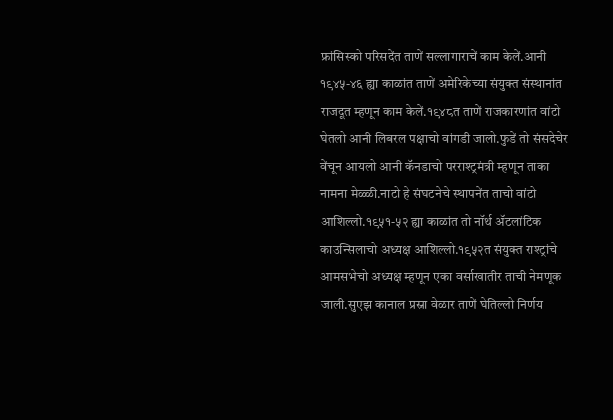फ्रांसिस्को परिसदेंत ताणें सल्लागाराचें काम केलें.आनी १९४५-४६ ह्या काळांत ताणें अमेरिकेच्या संयुक्त संस्थानांत राजदूत म्हणून काम केलें.१९४८त ताणें राजकारणांत वांटो घेतलो आनी लिबरल पक्षाचो वांगडी जालो.फुडें तो संसदेचेर वेंचून आयलो आनी कॅनडाचो परराश्ट्रमंत्री म्हणून ताका नामना मेळ्ळी.नाटो हे संघटनेचे स्थापनेंत ताचो वांटो आशिल्लो.१९५१-५२ ह्या काळांत तो नॉर्थ ॲटलांटिक काउन्सिलाचो अध्यक्ष आशिल्लो.१९५२त संयुक्त राश्ट्रांचे आमसभेचो अध्यक्ष म्हणून एका वर्साखातीर ताची नेमणूक जाली.सुएझ कानाल प्रस्ना वेळार ताणें घेतिल्लो निर्णय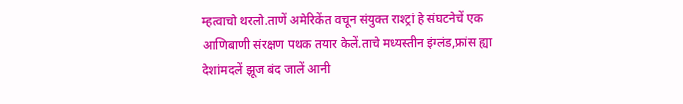म्हत्वाचो थरलो.ताणें अमेरिकेंत वचून संयुक्त राश्ट्रां हे संघटनेचें एक आणिबाणी संरक्षण पथक तयार केलें.ताचे मध्यस्तीन इंग्लंड,फ्रांस ह्या देशांमदलें झूज बंद जालें आनी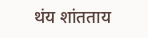थंय शांतताय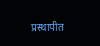प्रस्थापीत